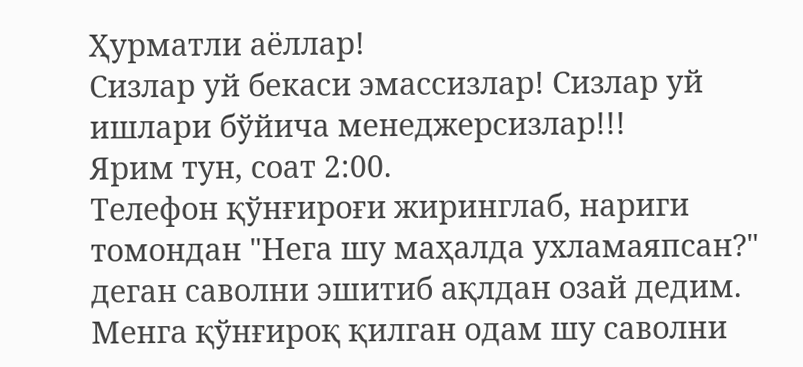Ҳурматли аёллар!
Сизлар уй бекаси эмассизлар! Сизлар уй ишлари бўйича менеджерсизлар!!!
Ярим тун, соат 2:00.
Телефон қўнғироғи жиринглаб, нариги томондан "Нега шу маҳалда ухламаяпсан?" деган саволни эшитиб ақлдан озай дедим.
Менга қўнғироқ қилган одам шу саволни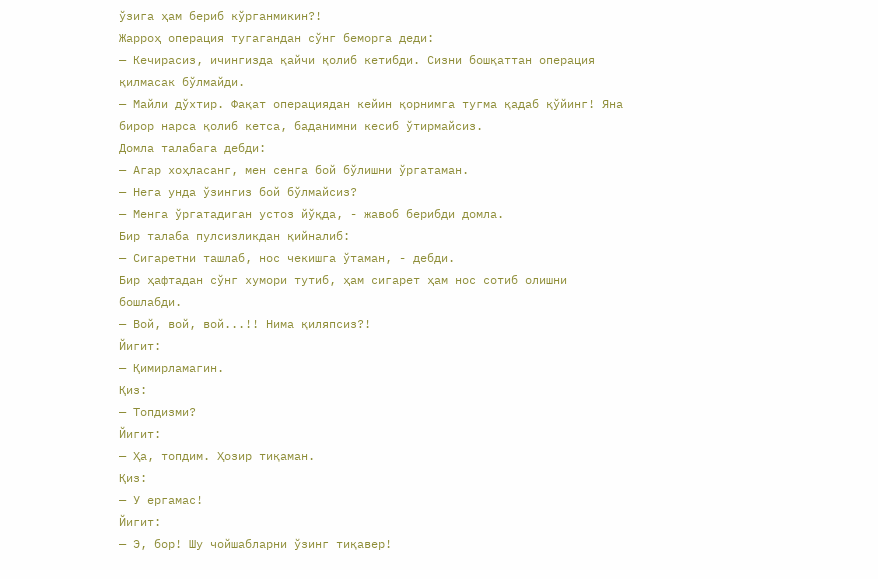ўзига ҳам бериб кўрганмикин?!
Жарроҳ операция тугагандан сўнг беморга деди:
— Кечирасиз, ичингизда қайчи қолиб кетибди. Сизни бошқаттан операция қилмасак бўлмайди.
— Майли дўхтир. Фақат операциядан кейин қорнимга тугма қадаб қўйинг! Яна бирор нарса қолиб кетса, баданимни кесиб ўтирмайсиз.
Домла талабага дебди:
— Агар хоҳласанг, мен сенга бой бўлишни ўргатаман.
— Нега унда ўзингиз бой бўлмайсиз?
— Менга ўргатадиган устоз йўқда, - жавоб берибди домла.
Бир талаба пулсизликдан қийналиб:
— Сигаретни ташлаб, нос чекишга ўтаман, - дебди.
Бир ҳафтадан сўнг хумори тутиб, ҳам сигарет ҳам нос сотиб олишни бошлабди.
— Вой, вой, вой...!! Нима қиляпсиз?!
Йигит:
— Қимирламагин.
Қиз:
— Топдизми?
Йигит:
— Ҳа, топдим. Ҳозир тиқаман.
Қиз:
— У ергамас!
Йигит:
— Э, бор! Шу чойшабларни ўзинг тиқавер!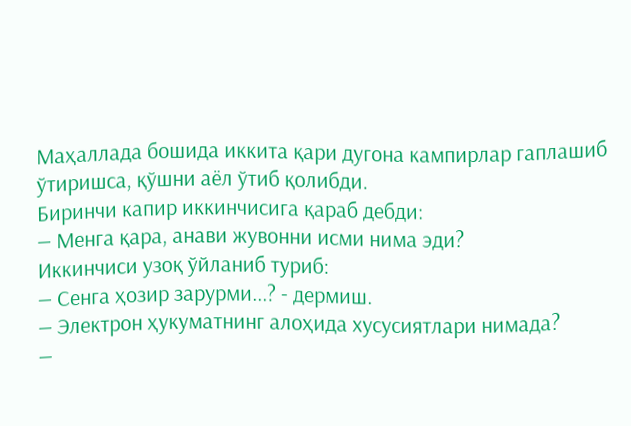Маҳаллада бошида иккита қари дугона кампирлар гаплашиб ўтиришса, қўшни аёл ўтиб қолибди.
Биринчи капир иккинчисига қараб дебди:
— Менга қара, анави жувонни исми нима эди?
Иккинчиси узоқ ўйланиб туриб:
— Сенга ҳозир зарурми...? - дермиш.
— Электрон ҳукуматнинг алоҳида хусусиятлари нимада?
—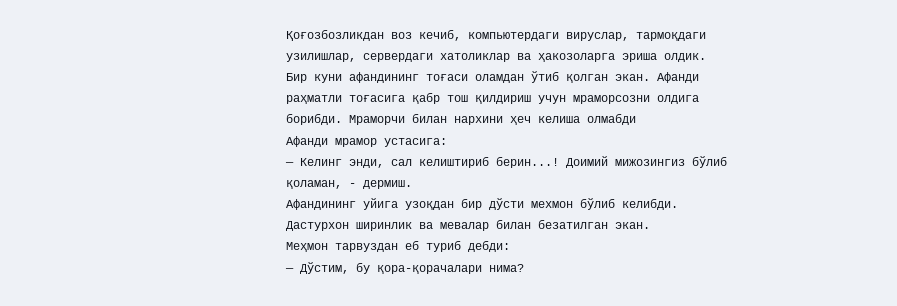Қоғозбозликдан воз кечиб, компьютердаги вируслар, тармоқдаги узилишлар, сервердаги хатоликлар ва ҳакозоларга эриша олдик.
Бир куни афандининг тоғаси оламдан ўтиб қолган экан. Афанди раҳматли тоғасига қабр тош қилдириш учун мраморсозни олдига борибди. Мраморчи билан нархини ҳеч келиша олмабди
Афанди мрамор устасига:
— Келинг энди, сал келиштириб берин...! Доимий мижозингиз бўлиб қоламан, - дермиш.
Афандининг уйига узоқдан бир дўсти мехмон бўлиб келибди. Дастурхон ширинлик ва мевалар билан безатилган экан.
Меҳмон тарвуздан еб туриб дебди:
— Дўстим, бу қора-қорачалари нима?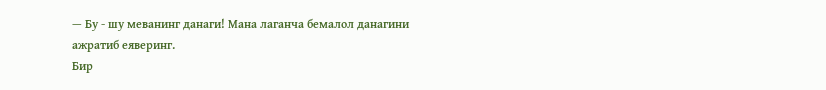— Бу - шу меванинг данаги! Мана лаганча бемалол данагини ажратиб еяверинг.
Бир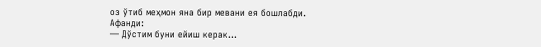оз ўтиб меҳмон яна бир мевани ея бошлабди.
Афанди:
— Дўстим буни ейиш керак...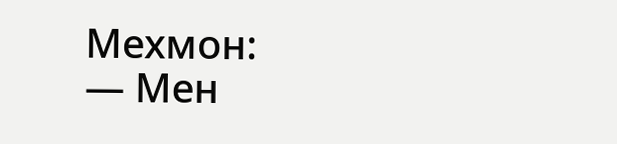Мехмон:
— Мен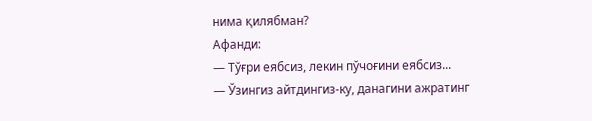нима қилябман?
Афанди:
— Тўғри еябсиз, лекин пўчоғини еябсиз...
— Ўзингиз айтдингиз-ку, данагини ажратинг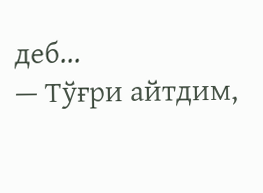деб...
— Тўғри айтдим,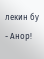лекин бу - Анор!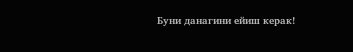Буни данагини ейиш керак!